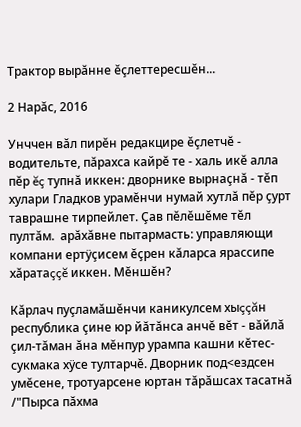Трактор вырăнне ĕçлеттересшĕн...

2 Нарăс, 2016

Унччен вăл пирĕн редакцире ĕçлетчĕ - водительте, пăрахса кайрĕ те - халь икĕ алла пĕр ĕç тупнă иккен: дворнике вырнаçнă - тĕп хулари Гладков урамĕнчи нумай хутлă пĕр çурт таврашне тирпейлет. Çав пĕлĕшĕме тĕл пултăм.  арăхăвне пытармасть: управляющи компани ертÿçисем ĕçрен кăларса ярассипе хăратаççĕ иккен. Мĕншĕн?

Кăрлач пуçламăшĕнчи каникулсем хыççăн республика çине юр йăтăнса анчĕ вĕт - вăйлă çил-тăман ăна мĕнпур урампа кашни кĕтес-сукмака хÿсе тултарчĕ. Дворник под<ездсен умĕсене, тротуарсене юртан тăрăшсах тасатнă /"Пырса пăхма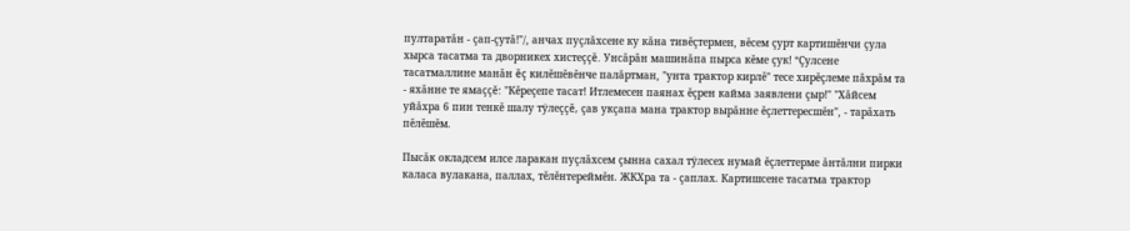пултаратăн - çап-çутă!"/, анчах пуçлăхсене ку кăна тивĕçтермен, вĕсем çурт картишĕнчи çула хырса тасатма та дворникех хистеççĕ. Унсăрăн машинăпа пырса кĕме çук! "Çулсене тасатмаллине манăн ĕç килĕшĕвĕнче палăртман, "унта трактор кирлĕ" тесе хирĕçлеме пăхрăм та - яхăнне те ямаççĕ: "Кĕреçепе тасат! Итлемесен паянах ĕçрен кайма заявлени çыр!" "Хăйсем уйăхра 6 пин тенкĕ шалу тÿлеççĕ, çав укçапа мана трактор вырăнне ĕçлеттересшĕн", - тарăхать пĕлĕшĕм.

Пысăк окладсем илсе ларакан пуçлăхсем çынна сахал тÿлесех нумай ĕçлеттерме ăнтăлни пирки каласа вулакана, паллах, тĕлĕнтереймĕн. ЖКХра та - çаплах. Картишсене тасатма трактор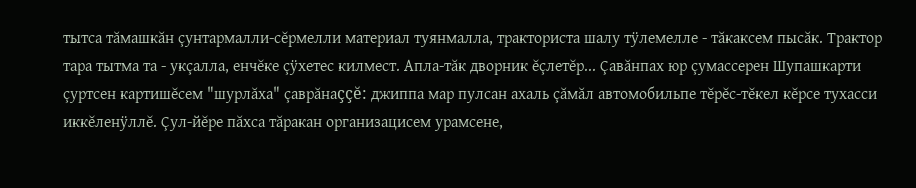тытса тăмашкăн çунтармалли-сĕрмелли материал туянмалла, тракториста шалу тÿлемелле - тăкаксем пысăк. Трактор тара тытма та - укçалла, енчĕке çÿхетес килмест. Апла-тăк дворник ĕçлетĕр... Çавăнпах юр çумассерен Шупашкарти çуртсен картишĕсем "шурлăха" çаврăнаççĕ: джиппа мар пулсан ахаль çăмăл автомобильпе тĕрĕс-тĕкел кĕрсе тухасси иккĕленÿллĕ. Çул-йĕре пăхса тăракан организацисем урамсене,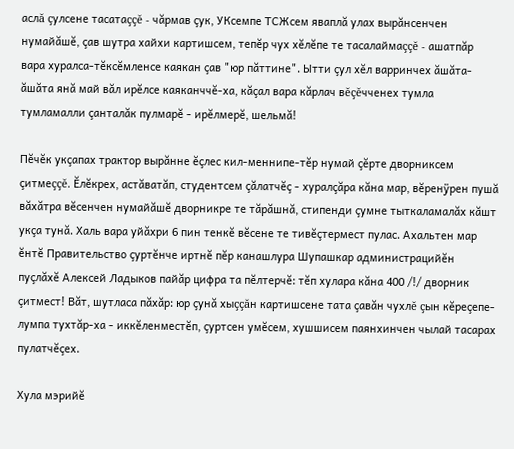аслă çулсене тасатаççĕ - чăрмав çук, УКсемпе ТСЖсем яваплă улах вырăнсенчен нумайăшĕ, çав шутра хайхи картишсем, тепĕр чух хĕлĕпе те тасалаймаççĕ - ашатпăр вара хуралса-тĕксĕмленсе каякан çав "юр пăттине". Ытти çул хĕл варринчех ăшăта-ăшăта янă май вăл ирĕлсе каяканччĕ-ха, кăçал вара кăрлач вĕçĕчченех тумла тумламалли çанталăк пулмарĕ - ирĕлмерĕ, шельмă!

Пĕчĕк укçапах трактор вырăнне ĕçлес кил-меннипе-тĕр нумай çĕрте дворниксем çитмеççĕ. Ĕлĕкрех, астăватăп, студентсем çăлатчĕç - хуралçăра кăна мар, вĕренÿрен пушă вăхăтра вĕсенчен нумайăшĕ дворникре те тăрăшнă, стипенди çумне тыткаламалăх кăшт укçа тунă. Халь вара уйăхри 6 пин тенкĕ вĕсене те тивĕçтермест пулас. Ахальтен мар ĕнтĕ Правительство çуртĕнче иртнĕ пĕр канашлура Шупашкар администрацийĕн пуçлăхĕ Алексей Ладыков пайăр цифра та пĕлтерчĕ: тĕп хулара кăна 400 /!/ дворник çитмест! Вăт, шутласа пăхăр: юр çунă хыççăн картишсене тата çавăн чухлĕ çын кĕреçепе-лумпа тухтăр-ха - иккĕленместĕп, çуртсен умĕсем, хушшисем паянхинчен чылай тасарах пулатчĕçех.

Хула мэрийĕ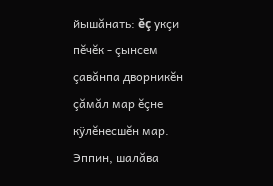йышăнать: ĕç укçи пĕчĕк - çынсем çавăнпа дворникĕн çăмăл мар ĕçне кÿлĕнесшĕн мар. Эппин, шалăва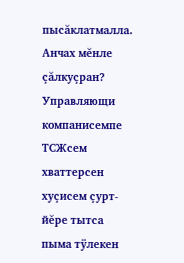пысăклатмалла. Анчах мĕнле çăлкуçран? Управляющи компанисемпе ТСЖсем хваттерсен хуçисем çурт-йĕре тытса пыма тÿлекен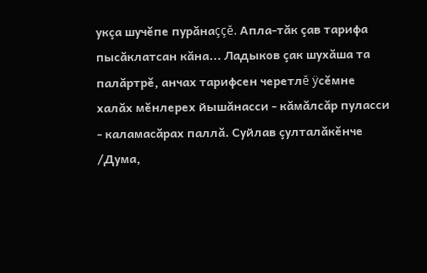укçа шучĕпе пурăнаççĕ. Апла-тăк çав тарифа пысăклатсан кăна... Ладыков çак шухăша та палăртрĕ, анчах тарифсен черетлĕ ÿсĕмне халăх мĕнлерех йышăнасси - кăмăлсăр пуласси - каламасăрах паллă. Суйлав çулталăкĕнче /Дума,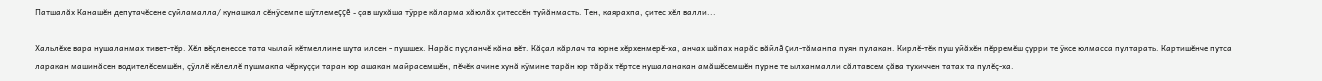Патшалăх Канашĕн депутачĕсене суйламалла/ кунашкал сĕнÿсемпе шÿтлемеççĕ - çав шухăша тÿрре кăларма хăюлăх çитессĕн туйăнмасть. Тен, каярахпа, çитес хĕл валли...

Хальлĕхе вара нушаланмах тивет-тĕр. Хĕл вĕçленессе тата чылай кĕтмеллине шута илсен - пушшех. Нарăс пуçланчĕ кăна вĕт. Кăçал кăрлач та юрне хĕрхенмерĕ-ха, анчах шăпах нарăс вăйлă çил-тăманпа пуян пулакан. Кирлĕ-тĕк пуш уйăхĕн пĕрремĕш çурри те ÿксе юлмасса пултарать. Картишĕнче путса ларакан машинăсен водителĕсемшĕн, çÿллĕ кĕлеллĕ пушмакпа чĕркуççи таран юр ашакан майрасемшĕн, пĕчĕк ачине хунă кÿмине тарăн юр тăрăх тĕртсе нушаланакан амăшĕсемшĕн пурне те ылханмалли сăлтавсем çăва тухиччен татах та пулĕç-ха.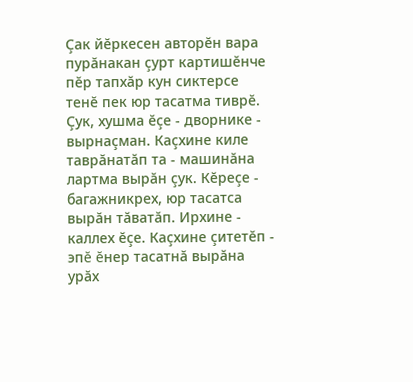Çак йĕркесен авторĕн вара пурăнакан çурт картишĕнче пĕр тапхăр кун сиктерсе тенĕ пек юр тасатма тиврĕ. Çук, хушма ĕçе - дворнике - вырнаçман. Каçхине киле таврăнатăп та - машинăна лартма вырăн çук. Кĕреçе - багажникрех, юр тасатса вырăн тăватăп. Ирхине - каллех ĕçе. Каçхине çитетĕп - эпĕ ĕнер тасатнă вырăна урăх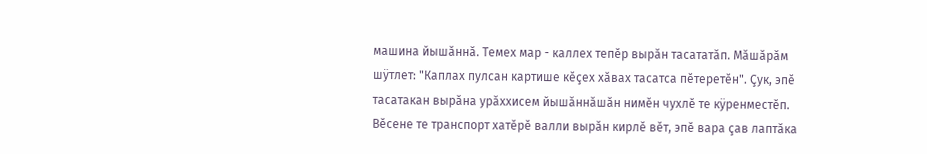машина йышăннă. Темех мар - каллех тепĕр вырăн тасататăп. Мăшăрăм шÿтлет: "Каплах пулсан картише кĕçех хăвах тасатса пĕтеретĕн". Çук, эпĕ тасатакан вырăна урăххисем йышăннăшăн нимĕн чухлĕ те кÿренместĕп. Вĕсене те транспорт хатĕрĕ валли вырăн кирлĕ вĕт, эпĕ вара çав лаптăка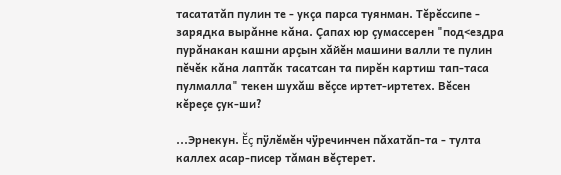тасататăп пулин те - укçа парса туянман. Тĕрĕссипе - зарядка вырăнне кăна. Çапах юр çумассерен "под<ездра пурăнакан кашни арçын хăйĕн машини валли те пулин пĕчĕк кăна лаптăк тасатсан та пирĕн картиш тап-таса пулмалла" текен шухăш вĕçсе иртет-иртетех. Вĕсен кĕреçе çук-ши?

...Эрнекун. Ĕç пÿлĕмĕн чÿречинчен пăхатăп-та - тулта каллех асар-писер тăман вĕçтерет.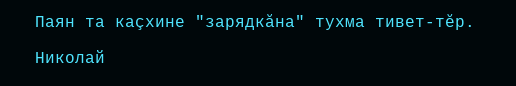Паян та каçхине "зарядкăна" тухма тивет-тĕр.

Николай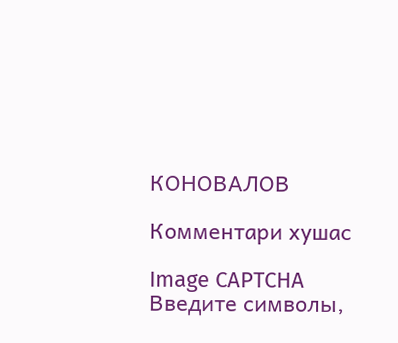КОНОВАЛОВ

Комментари хушас

Image CAPTCHA
Введите символы,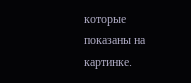которые показаны на картинке.